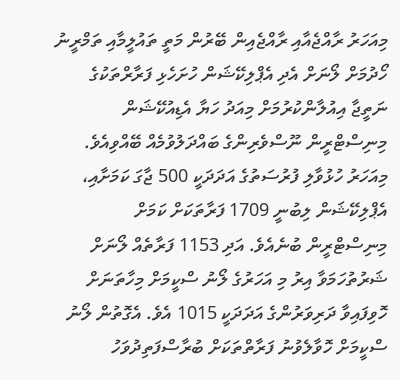މިއަހަރު ރާއްޖެއާއި ރާއްޖެއިން ބޭރުން މަތީ ތައުލީމާއި ތަމްރީނު ހޯދުމަށް ލޯނަށް އެދި އެޕްލިކޭޝަން ހުށަހެޅި ފަރާރްތަކުގެ ނަތީޖާ އިއުލާންކުރުމަށް މިއަދު ހަޔާ އެޑިއުކޭޝަން މިނިސްޓްރީން ނޫސްވެރިންގެ ބައްދަލުވުމެއް ބޭއްވިއެވެ.
މިއަހަރު ހުޅުވާލި ފުރުސަތުގެ އަދަދަކީ 500 ޖާގަ ކަމަށާއި، އެޕްލިކޭޝަން ލިބުނީ 1709 ފަރާތަކަށް ކަމަށް މިނިސްޓްރީން ބުނެއެވެ. އަދި 1153 ފަރާތެއް ލޯނަށް ޝަރުތުހަމަވާ އިރު މި އަހަރުގެ ލޯނު ސްކީމަށް މިހާތަނަށް ހޮވިފައިވާ ދަރިވަރުންގެ އަދަދަކީ 1015 އެވެ. އެގޮތުން ލޯނު ސްކީމަށް ހޮވާލެވުނު ފަރާތްތަކަށް ބުރާސްފަތިދުވަހު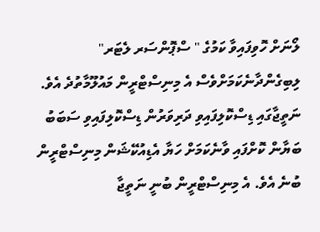ލޯނަށް ހޮވިފައިވާ ކަމުގެ " ސްޕޮންސަރ ލެޓަރ" ލިބިގެންދާނެކަމަށްވެސް އެ މިނިސްޓްރީން މައުލޫމާތުދެ އެވެ.
ނަތީޖާގައި ޑިސްކޮލިފައިވި ދަރިވަރުން ޑިސްކޮލިފައިވި ސަބަބު ބަޔާން ކޮށްފައި ވާނެކަމަށް ހަޔާ އެޑިއުކޭޝަން މިނިސްޓްރީން ބުނެ އެވެ. އެ މިނިސްޓްރީން ބުނީ ނަތީޖާ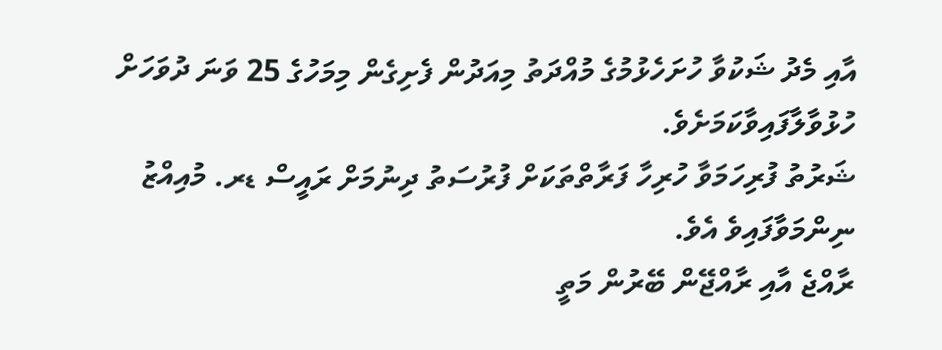އާއި މެދު ޝަކުވާ ހުށަހެޅުމުގެ މުއްދަތު މިއަދުން ފެށިގެން މިމަހުގެ 25 ވަނަ ދުވަހަށް ހުޅުވާލާފައިވާކަމަށެވެ.
ޝަރުތު ފުރިހަމަވާ ހުރިހާ ފަރާތްތަކަށް ފުރުސަތު ދިނުމަށް ރައީސް ޑރ. މުއިއްޒު ނިންމަވާފައިވެ އެވެ.
ރާއްޖެ އާއި ރާއްޖޭން ބޭރުން މަތީ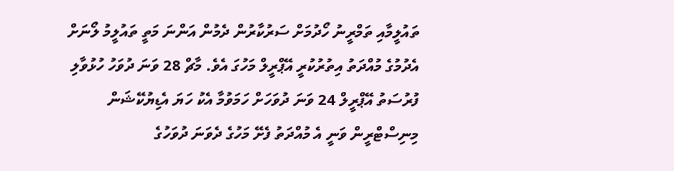ތައުލީމާއި ތަމްރީނު ހޯދުމަށް ސަރުކާރުން ދެމުން އަންނަ މަތީ ތައުލީމު ލޯނަށް އެދުމުގެ މުއްދަތު އިތުރުކުރީ އޭޕްރީލް މަހުގަ އެވެ. މާޗް 28 ވަނަ ދުވަހު ހުޅުވާލި ފުރުސަތު އޭޕްރީލް 24 ވަނަ ދުވަހަށް ހަމަވުމާ އެކު ހަޔަ އެޑިޔުކޭޝަން މިނިސްޓްރީން ވަނީ އެ މުއްދަތު ފެށޭ މަހުގެ ދެވަނަ ދުވަހުގެ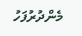މެންދުރުފަހު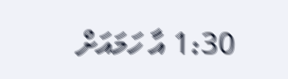1:30 އާ ހަމައަށް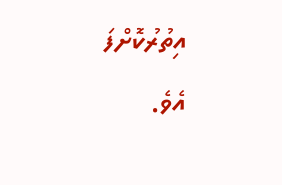އިތުރުކޮށްފަ އެވެ.